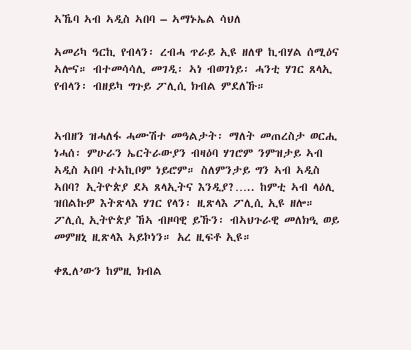ኣኼባ ኣብ ኣዲስ ኣበባ – ኣማኑኤል ሳህለ

ኣመሪካ ዓርኪ የብላን፡ ረብሓ ጥራይ ኢዩ ዘለዋ ኪብሃል ሰሚዕና ኣሎና። ብተመሳሳሊ መገዲ፡ ኣነ ብወገነይ፡ ሓንቲ ሃገር ጸላኢ የብላን፡ ብዘይካ ግጉይ ፖሊሲ ክብል ምደለኹ።


ኣብዘን ዝሓለፋ ሓሙሽተ መዓልታት፡ ማለት መጠረስታ ወርሒ ነሓሰ፡ ምሁራን ኤርትራውያን ብዛዕባ ሃገሮም ንምዝታይ ኣብ ኣዲስ ኣበባ ተኣኪቦም ነይሮም። ስለምንታይ ግን ኣብ ኣዲስ ኣበባ? ኢትዮጵያ ደኣ ጸላኢትና እንዲያ?….. ከምቲ ኣብ ላዕሊ ዝበልኩዎ እትጽላእ ሃገር የላን፡ ዚጽላእ ፖሊሲ ኢዩ ዘሎ። ፖሊሲ ኢትዮጵያ ኸኣ ብዞባዊ ይኹን፡ ብኣህጉራዊ መለክዒ ወይ መምዘኒ ዚጽላእ ኣይኮነን። አረ ዚፍቶ ኢዩ።

ቀጺለ’ውን ከምዚ ክብል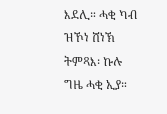እደሊ። ሓቂ ካብ ዝኾነ ሸነኽ ትምጻእ፡ ኩሉ ግዜ ሓቂ ኢያ።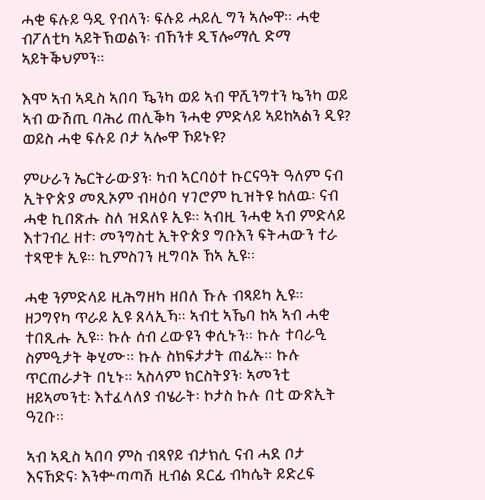ሓቂ ፍሉይ ዓዲ የብላን፡ ፍሉይ ሓይሊ ግን ኣሎዋ። ሓቂ ብፖለቲካ ኣይትኽወልን፡ ብኸንቱ ዲፕሎማሲ ድማ ኣይትቕህምን።

እሞ ኣብ ኣዲስ ኣበባ ዄንካ ወይ ኣብ ዋሺንግተን ኴንካ ወይ ኣብ ውሽጢ ባሕሪ ጠሊቕካ ንሓቂ ምድላይ ኣይከኣልን ዲዩ? ወይስ ሓቂ ፍሉይ ቦታ ኣሎዋ ኾይኑዩ?

ምሁራን ኤርትራውያን፡ ካብ ኣርባዕተ ኩርናዓት ዓለም ናብ ኢትዮጵያ መጺኦም ብዛዕባ ሃገሮም ኪዝትዩ ከለዉ፡ ናብ ሓቂ ኪበጽሑ ስለ ዝደለዩ ኢዩ። ኣብዚ ንሓቂ ኣብ ምድላይ እተገብረ ዘተ፡ መንግስቲ ኢትዮጵያ ግቡእን ፍትሓውን ተራ ተጻዊቱ ኢዩ። ኪምስገን ዚግባኦ ኸኣ ኢዩ።

ሓቂ ንምድላይ ዚሕግዘካ ዘበለ ኹሉ ብጻይካ ኢዩ። ዘጋግየካ ጥራይ ኢዩ ጸላኢኻ። ኣብቲ ኣኼባ ከኣ ኣብ ሓቂ ተበጺሑ ኢዩ። ኩሉ ሰብ ረውዩን ቀሲኑን። ኩሉ ተባራዒ ስምዒታት ቅሂሙ። ኩሉ ስክፍታታት ጠፊኡ። ኩሉ ጥርጠራታት በኒኑ። ኣስላም ክርስትያን፡ ኣመንቲ ዘይኣመንቲ፡ እተፈላለያ ብሄራት፡ ኮታስ ኩሉ በቲ ውጽኢት ዓጊቡ።

ኣብ ኣዲስ ኣበባ ምስ ብጻየይ ብታክሲ ናብ ሓደ ቦታ እናኸድና፡ እንቍጣጣሽ ዚብል ደርፊ ብካሴት ይድረፍ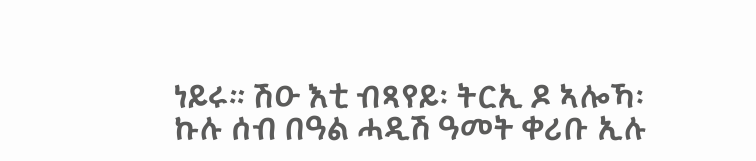ነይሩ። ሽዑ እቲ ብጻየይ፡ ትርኢ ዶ ኣሎኻ፡ ኩሉ ሰብ በዓል ሓዲሽ ዓመት ቀሪቡ ኢሉ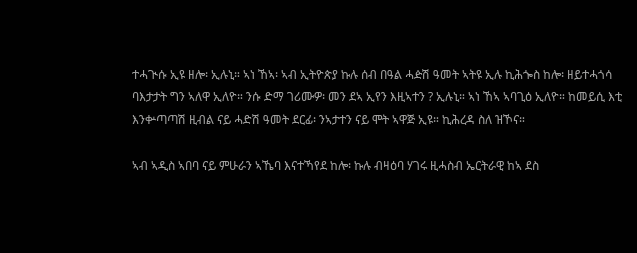ተሓጒሱ ኢዩ ዘሎ፡ ኢሉኒ። ኣነ ኸኣ፡ ኣብ ኢትዮጵያ ኩሉ ሰብ በዓል ሓዽሽ ዓመት ኣትዩ ኢሉ ኪሕጐስ ከሎ፡ ዘይተሓጎሳ ባእታታት ግን ኣለዋ ኢለዮ። ንሱ ድማ ገሪሙዎ፡ መን ደኣ ኢየን እዚኣተን ? ኢሉኒ። ኣነ ኸኣ ኣባጊዕ ኢለዮ። ከመይሲ እቲ እንቍጣጣሽ ዚብል ናይ ሓድሽ ዓመት ደርፊ፡ ንኣታተን ናይ ሞት ኣዋጅ ኢዩ። ኪሕረዳ ስለ ዝኾና።

ኣብ ኣዲስ ኣበባ ናይ ምሁራን ኣኼባ እናተኻየደ ከሎ፡ ኩሉ ብዛዕባ ሃገሩ ዚሓስብ ኤርትራዊ ከኣ ደስ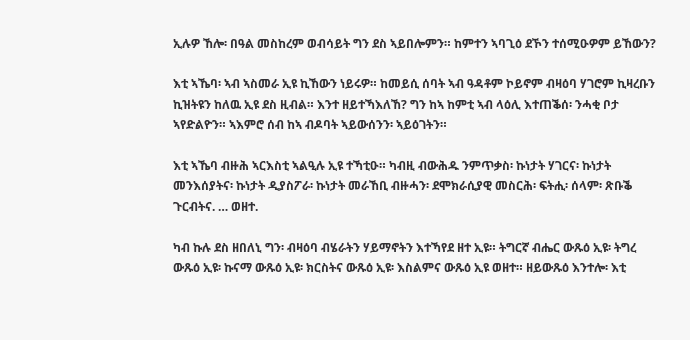ኢሉዎ ኸሎ፡ በዓል መስከረም ወብሳይት ግን ደስ ኣይበሎምን። ከምተን ኣባጊዕ ደኾን ተሰሚዑዎም ይኸውን?

እቲ ኣኼባ፡ ኣብ ኣስመራ ኢዩ ኪኸውን ነይሩዎ። ከመይሲ ሰባት ኣብ ዓዳቶም ኮይኖም ብዛዕባ ሃገሮም ኪዛረቡን ኪዝትዩን ከለዉ ኢዩ ደስ ዚብል። እንተ ዘይተኻእለኸ? ግን ከኣ ከምቲ ኣብ ላዕሊ እተጠቕሰ፡ ንሓቂ ቦታ ኣየድልዮን። ኣእምሮ ሰብ ከኣ ብዶባት ኣይውሰንን፡ ኣይዕገትን።

እቲ ኣኼባ ብዙሕ ኣርእስቲ ኣልዒሉ ኢዩ ተኻቲዑ። ካብዚ ብውሕዱ ንምጥቃስ፡ ኩነታት ሃገርና፡ ኩነታት መንእሰያትና፡ ኩነታት ዲያስፖራ፡ ኩነታት መራኸቢ ብዙሓን፡ ደሞክራሲያዊ መስርሕ፡ ፍትሒ፡ ሰላም፡ ጽቡቕ ጉርብትና. … ወዘተ.

ካብ ኩሉ ደስ ዘበለኒ ግን፡ ብዛዕባ ብሄራትን ሃይማኖትን እተኻየደ ዘተ ኢዩ። ትግርኛ ብሔር ውጹዕ ኢዩ፡ ትግረ ውጹዕ ኢዩ፡ ኩናማ ውጹዕ ኢዩ፡ ክርስትና ውጹዕ ኢዩ፡ እስልምና ውጹዕ ኢዩ ወዘተ። ዘይውጹዕ እንተሎ፡ እቲ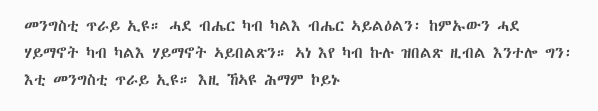መንግስቲ ጥራይ ኢዩ። ሓደ ብሔር ካብ ካልእ ብሔር ኣይልዕልን፡ ከምኡውን ሓደ ሃይማኖት ካብ ካልእ ሃይማኖት ኣይበልጽን። ኣነ እየ ካብ ኩሉ ዝበልጽ ዚብል እንተሎ ግን፡ እቲ መንግስቲ ጥራይ ኢዩ። እዚ ኸኣዩ ሕማም ኮይኑ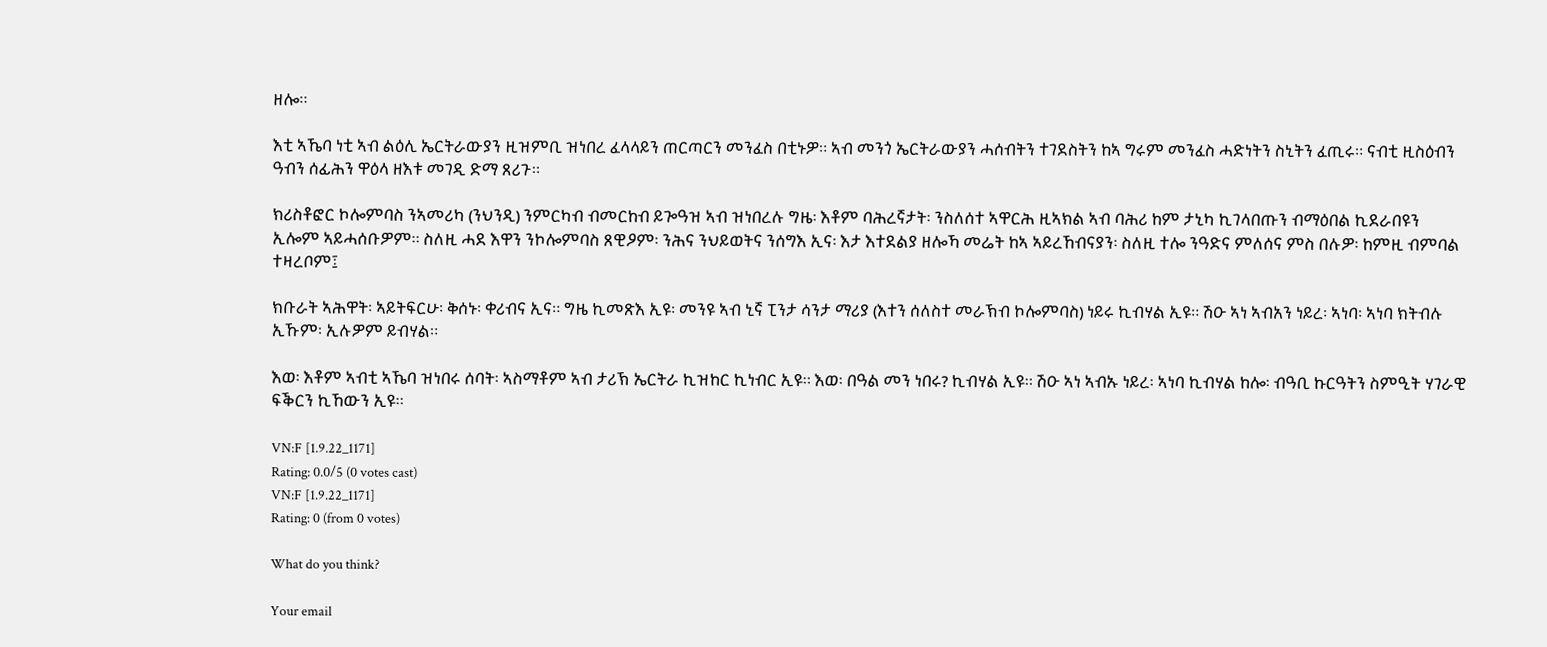ዘሎ።

እቲ ኣኼባ ነቲ ኣብ ልዕሊ ኤርትራውያን ዚዝምቢ ዝነበረ ፈላላይን ጠርጣርን መንፈስ በቲኑዎ። ኣብ መንጎ ኤርትራውያን ሓሰብትን ተገደስትን ከኣ ግሩም መንፈስ ሓድነትን ስኒትን ፈጢሩ። ናብቲ ዚስዕብን ዓብን ሰፊሕን ዋዕላ ዘእቱ መገዲ ድማ ጸሪጉ።

ክሪስቶፎር ኮሎምባስ ንኣመሪካ (ንህንዲ) ንምርካብ ብመርከብ ይጐዓዝ ኣብ ዝነበረሉ ግዜ፡ እቶም ባሕረኛታት፡ ንስለሰተ ኣዋርሕ ዚኣክል ኣብ ባሕሪ ከም ታኒካ ኪገላበጡን ብማዕበል ኪደራበዩን ኢሎም ኣይሓሰቡዎም። ስለዚ ሓደ እዋን ንኮሎምባስ ጸዊዖም፡ ንሕና ንህይወትና ንሰግእ ኢና፡ እታ እተደልያ ዘሎኻ መሬት ከኣ ኣይረኸብናያን፡ ስለዚ ተሎ ንዓድና ምለሰና ምስ በሉዎ፡ ከምዚ ብምባል ተዛረቦም፤

ክቡራት ኣሕዋት፡ ኣይትፍርሁ፡ ቅሰኑ፡ ቀሪብና ኢና። ግዜ ኪመጽእ ኢዩ፡ መንዩ ኣብ ኒኛ ፒንታ ሳንታ ማሪያ (እተን ሰለስተ መራኽብ ኮሎምባስ) ነይሩ ኪብሃል ኢዩ። ሽዑ ኣነ ኣብአን ነይረ፡ ኣነባ፡ ኣነባ ክትብሉ ኢኹም፡ ኢሉዎም ይብሃል።

እወ፡ እቶም ኣብቲ ኣኼባ ዝነበሩ ሰባት፡ ኣስማቶም ኣብ ታሪኽ ኤርትራ ኪዝከር ኪነብር ኢዩ። እወ፡ በዓል መን ነበሩ? ኪብሃል ኢዩ። ሽዑ ኣነ ኣብኡ ነይረ፡ ኣነባ ኪብሃል ከሎ፡ ብዓቢ ኩርዓትን ስምዒት ሃገራዊ ፍቕርን ኪኸውን ኢዩ።

VN:F [1.9.22_1171]
Rating: 0.0/5 (0 votes cast)
VN:F [1.9.22_1171]
Rating: 0 (from 0 votes)

What do you think?

Your email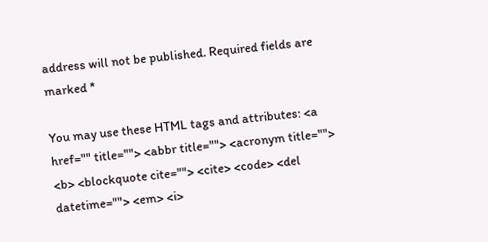address will not be published. Required fields are marked *

You may use these HTML tags and attributes: <a href="" title=""> <abbr title=""> <acronym title=""> <b> <blockquote cite=""> <cite> <code> <del datetime=""> <em> <i>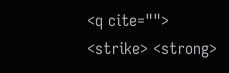<q cite=""> <strike> <strong>